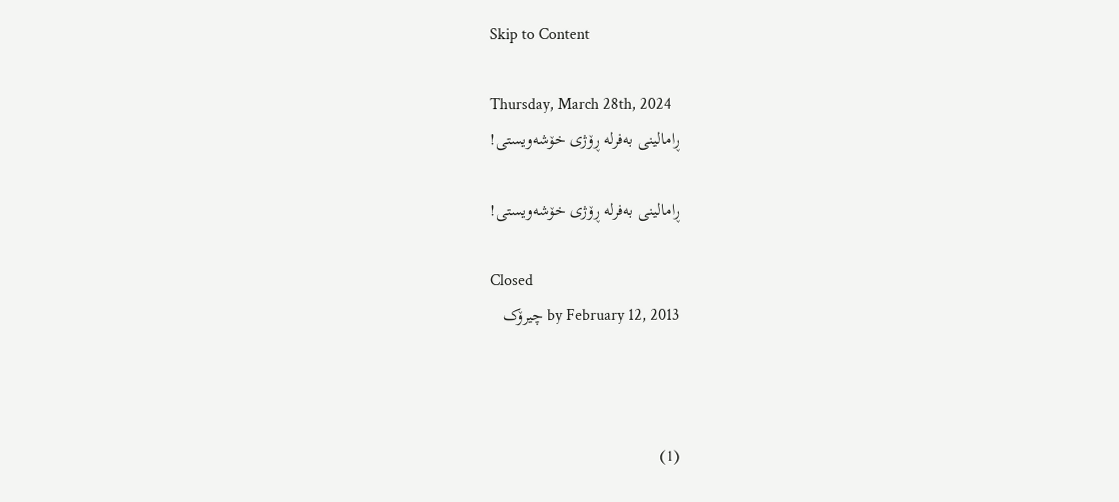Skip to Content

Thursday, March 28th, 2024
ڕامالینی بەفرلە ڕۆژی خۆشەویستی!

ڕامالینی بەفرلە ڕۆژی خۆشەویستی!

Closed
by February 12, 2013 چیرۆک



(1)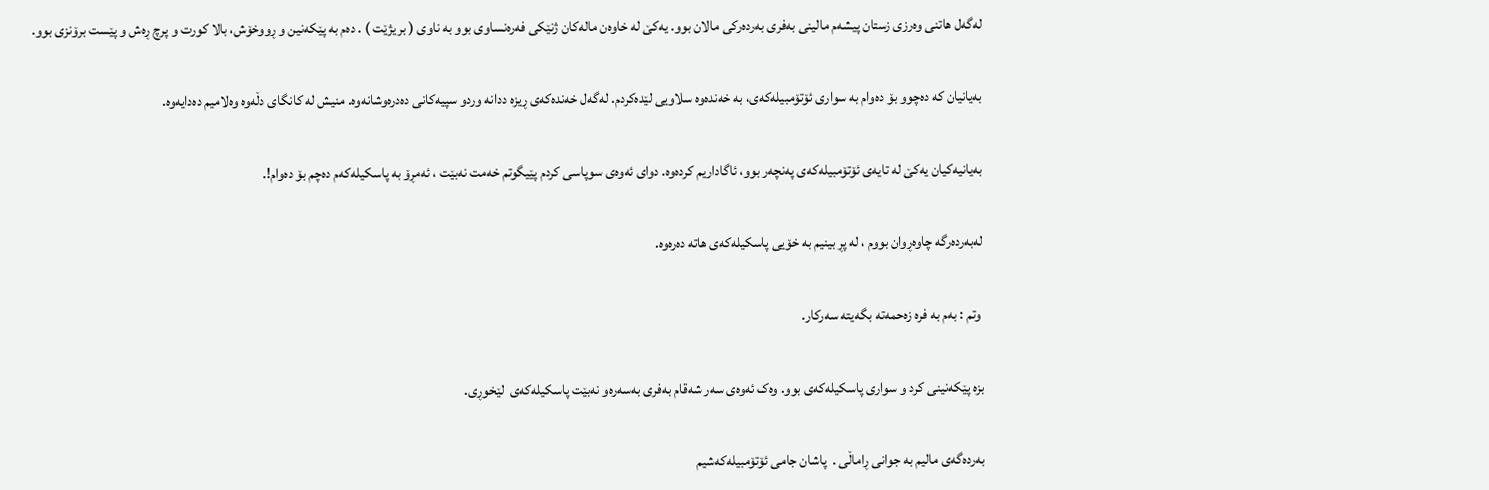لەگەل هاتنی وەرزی زستان پیشەم مالینی بەفری بەردەرکی مالان بوو. یەکێ لە خاوەن مالەکان ژنێکی فەرەنساوی بوو بە ناوی ( بریژێت ) . دەم بە پێکەنین و ڕووخۆش، بالا کورت و پرچ ڕەش و پێست برۆنزی بوو.

بەیانیان کە دەچوو بۆ دەوام بە سواری ئۆتۆمبیلەکەی، بە خەندەوە سلاویی لێدەکردم. لەگەل خەندەکەی ڕیزە ددانە وردو سپیەکانی دەدرەوشانەوە. منیش لە کانگای دڵەوە وەلامیم دەدایەوە.

بەیانیەکیان یەکێ لە تایەی ئۆتۆمبیلەکەی پەنچەر بوو، ئاگاداریم کردەوە. دوای ئەوەی سوپاسی کردم پێیگوتم خەمت نەبێت ، ئەمڕۆ بە پاسکیلەکەم دەچم بۆ دەوام!.

لەبەردەرگە چاوەڕوان بووم ، لە پڕ بینیم بە خۆیی پاسکیلەکەی هاتە دەرەوە.

 وتم : بەم بە فرە زەحمەتە بگەیتە سەرکار.

بزە پێکەنینی کرد و سواری پاسکیلەکەی بوو. وەک ئەوەی سەر شەقام بەفری بەسەرەو نەبێت پاسکیلەکەی  لێخوڕی.

بەردەگەی مالیم بە جوانی ڕاماڵی .  پاشان جامی ئۆتۆمبیلەکەشیم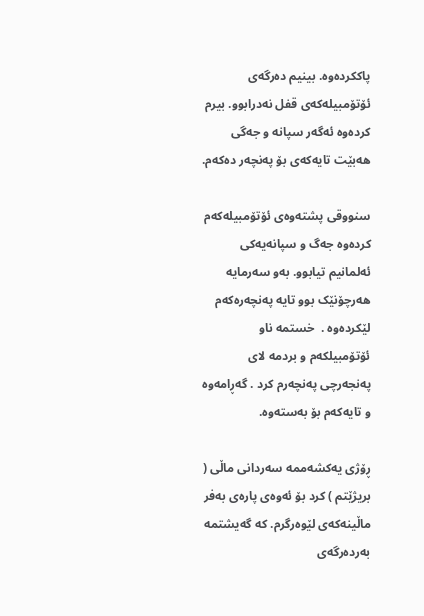پاککردەوە. بینیم دەرگەی ئۆتۆمبیلەکەی قفل نەدرابوو. بیرم کردەوە ئەگەر سپانە و جەگی هەبێت تایەکەی بۆ پەنچەر دەکەم.

سنووقی پشتەوەی ئۆتۆمبیلەکەم کردەوە جەگ و سپانەیەکی ئەلمانیم تیابوو. بەو سەرمایە هەرچۆنێک بوو تایە پەنچەرەکەم لێکردەوە .  خستمە ناو ئۆتۆمبیلکەم و بردمە لای پەنجەرچی پەنچەرم کرد . گەڕامەوە و تایەکەم بۆ بەستەوە.

ڕۆژی یەکشەممە سەردانی ماڵی ( بریژێتم ) کرد بۆ ئەوەی پارەی بەفر ماڵینەکەی لێوەرگرم. کە گەیشتمە بەردەرگەی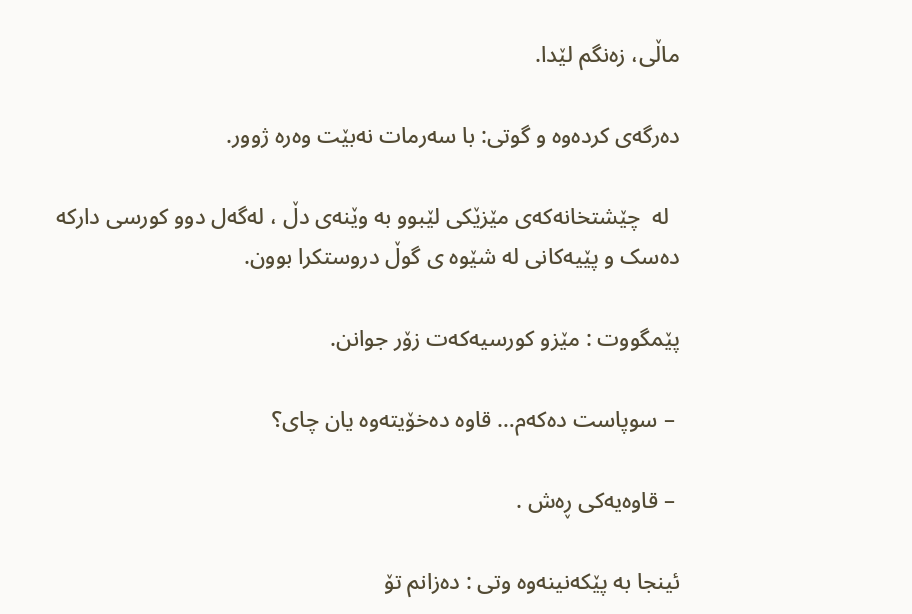ماڵی، زەنگم لێدا.

دەرگەی کردەوە و گوتی: با سەرمات نەبێت وەرە ژوور.

  لە  چێشتخانەکەی مێزێکی لێبوو بە وێنەی دڵ ، لەگەل دوو کورسی دارکە دەسک و پێیەکانی لە شێوە ی گوڵ دروستکرا بوون.

پێمگووت : مێزو کورسیەکەت زۆر جوانن.

 – سوپاست دەکەم… قاوە دەخۆیتەوە یان چای؟

 – قاوەیەکی ڕەش .

ئینجا بە پێکەنینەوە وتی : دەزانم تۆ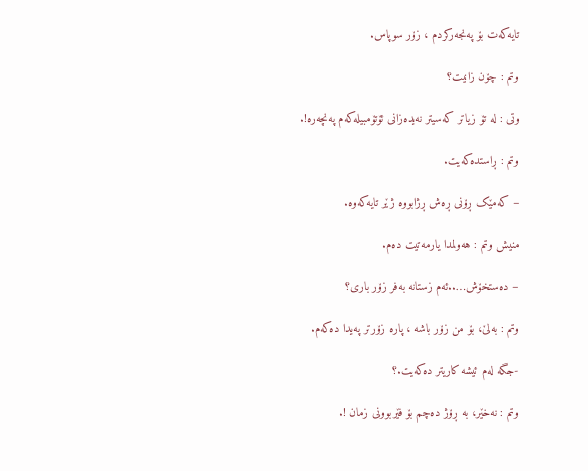تایەکەت بۆ پەنجەرکردم ، زۆر سوپاس.

وتم : چۆن زانیت؟

وتی : لە تۆ زیاتر کەسیتر نەیدەزانی ئۆتۆمبیلەکەم پەنچەرە!.

وتم : ڕاستدەکەیت.

– کەمێک ڕۆنی ڕەش ڕژابووە ژێر تایەکەوە.

منیش وتم : هەولمدا یارمەتیت دەم.

– دەستخۆش…..ئەم زستانە بەفر زۆر باری؟

وتم : بەلێ، بۆ من زۆر باشە ، پارە زۆرتر پەیدا دەکەم.

-جگە لەم ئیشە کاریتر دەکەیت.؟

وتم : نەخێر، بە ڕۆژ دەچم بۆ فێربوونی زمان !.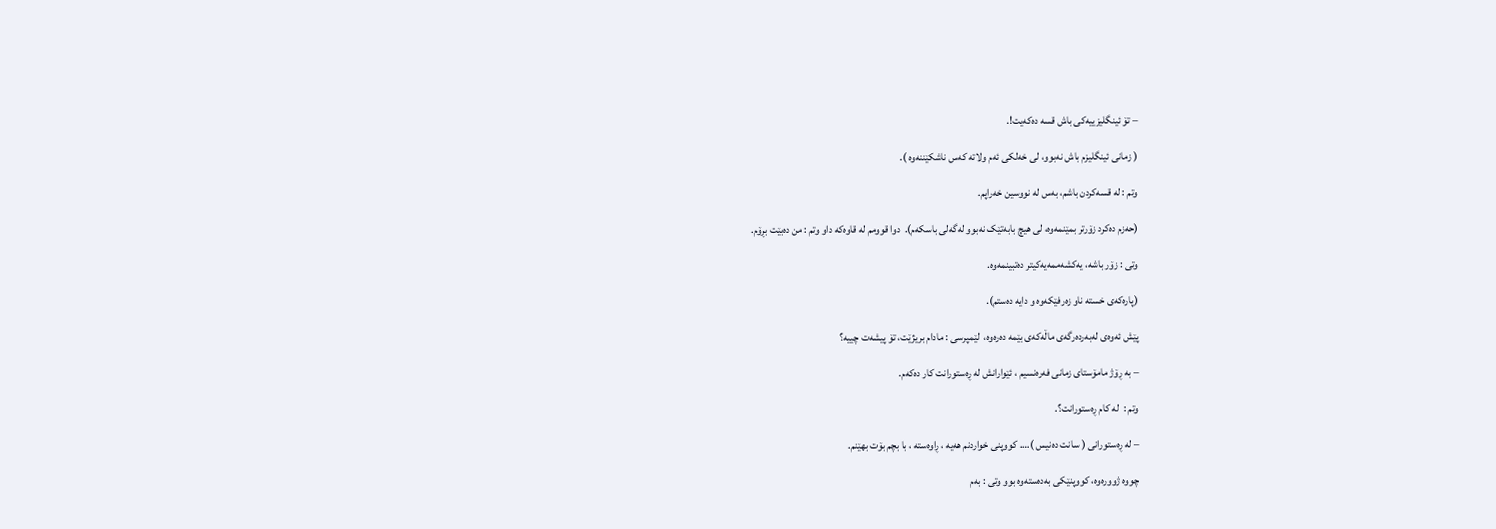– تۆ ئینگلیزییەکی باش قسە دەکەیت!.

( زمانی ئینگلیزم باش نەبوو، لی خەلکی ئەم ولاتە کەس ناشکێننەوە ).

وتم : لە قسەکردن باشم، بەس لە نووسین خەراپم.

(حەزم دەکرد زۆرتر بمێنمەوە، لی هیچ بابەتێک نەبوو لەگەلی باسکەم).  دوا قوومم لە قاوەکە داو وتم : من دەبێت بڕۆم.

وتی : زۆر باشە، یەکشەممەیەکیتر دەتبینمەوە.

(پارەکەی خستە ناو زەرفێکەوە و دایە دەستم).

پێش ئەوەی لەبەردەرگەی ماڵەکەی بێمە دەرەوە،  لێمپرسی : مادام بریژێت، تۆ پیشەت چییە؟

– بە ڕۆژ مامۆستای زمانی فەرەنسیم ، ئێوارانش لە ڕەستورانت کار دەکەم.

وتم :  لە کام ڕەستورانت؟.

– لە ڕەستورانی ( سانت دەنیس )…. کووپنی خواردنم هەیە ، ڕاوەستە ، با بچم بۆت بهێنم.

چووە ژوورەوە، کووپنێکی بەدەستەوە بوو وتی : بەم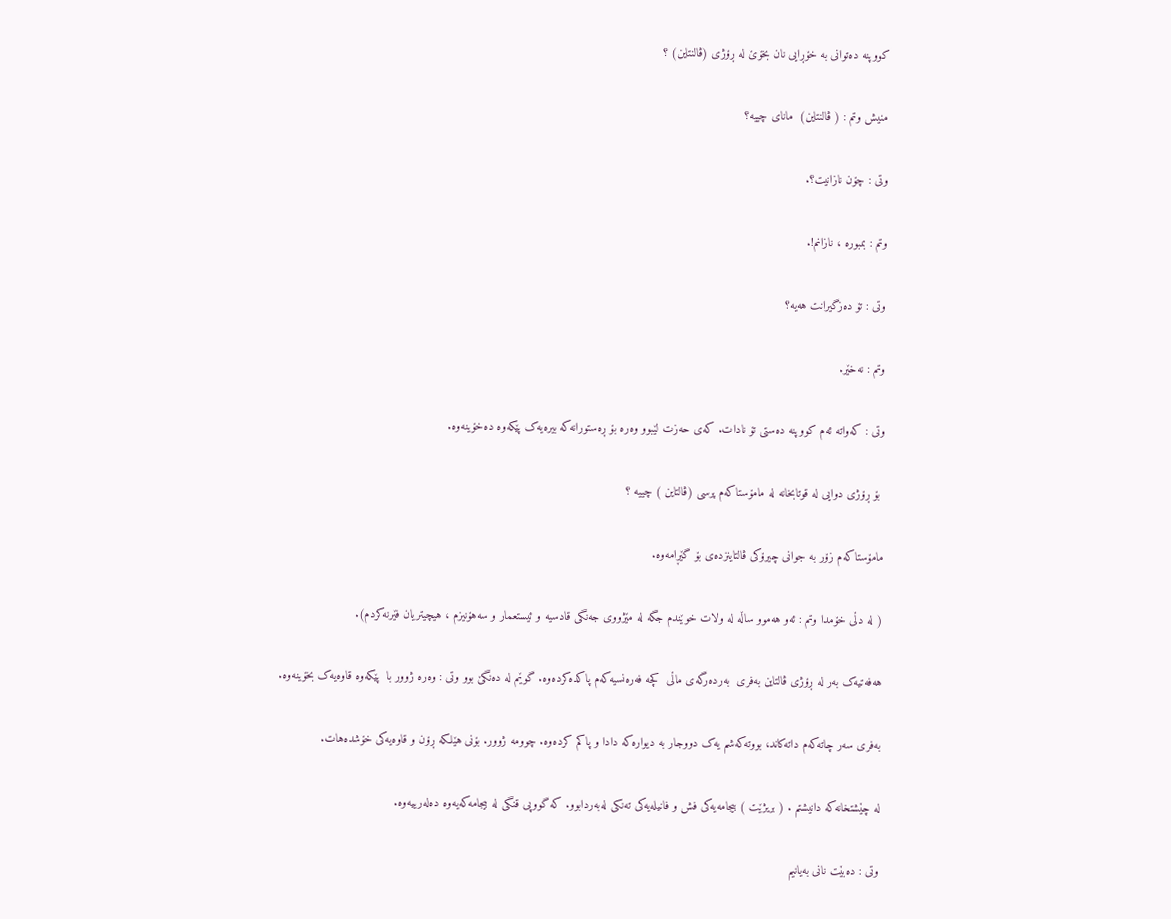کووپنە دەتوانی بە خۆڕایی نان بخۆێ لە ڕۆژی (ڤالنتاین) ؟

منیش وتم : ( ڤالنتاین)  مانای چییە؟

وتی : چۆن نازانیت؟.

وتم : بمبورە ، نازانم!.

وتی : تۆ دەزگیرانت هەیە؟

وتم : نەخێر.

وتی : کەواتە ئەم کووپنە دەستی تۆ نادات. کەی حەزت لێبوو وەرە بۆ ڕەستورانەکە بیرەیەک پێکەوە دەخۆینەوە.

 بۆ ڕۆژی دوایی لە قوتابخانە لە مامۆستاکەم پرسی (ڤالتاین ) چییە ؟

مامۆستاکەم زۆر بە جوانی چیرۆکی ڤالتاینزدەی بۆ گێڕامەوە.

( لە دڵی خۆمدا وتم : ئەو هەموو ساڵە لە ولات خوێندم جگە لە مێژووی جەنگی قادسیە و ئیستعمار و سەهۆنیزم ، هیچیتریان فێرنەکردم).

هەفەتیەک بەر لە ڕۆژی ڤالتاین بەفری  بەردەرگەی ماڵی  کچە فەرەنسیەکەم پاکدەکردەوە. گوێم لە دەنگێ بوو وتی : وەرە ژوور با  پێکەوە قاوەیەک بخۆینەوە.

بەفری سەر چاتەکەم داتەکاند، بووتەکەشم یەک دووجار بە دیوارەکە دادا و پاکم کردەوە. چوومە ژوور. بۆنی هێلکە ڕۆن و قاوەیەکی خۆشدەهات.

لە چێشتخانەکە دانیشتم . ( بریژێت ) بیجامەیەکی فش و فانیلەیەکی تەنکی لەبەردابوو. کە گووپی قنگی لە بیجامەکەیەوە دەلەرییەوە.

وتی : دەبێت نانی بەیانیم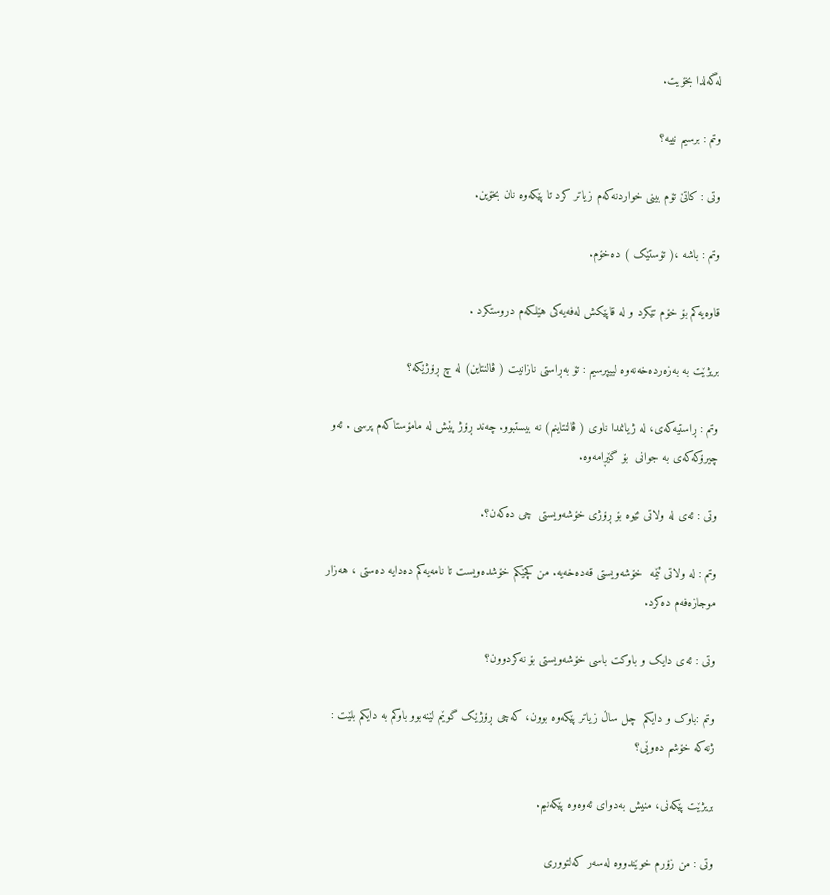لەگەلدا بخۆیت.

وتم : برسیم نییە؟

وتی : کاتێ تۆم بینی خواردنەکەم زیاتر کرد تا پێکەوە نان بخۆین.

وتم : باشە ،( تۆستێک ) دەخۆم.

قاوەیەکم بۆ خۆم تێکرد و لە قاپێکش لەفەیەکی هێلکەم دروستکرد .

بریژێت بە بەزەردەخەنەوە لییپرسیم : تۆ بەڕاستی نازانیت ( ڤالنتاین) لە چ ڕۆژێکە؟

وتم : ڕاستیەکەی، لە ژیانمدا ناوی ( ڤالنتاینم) نە بیستبوو. چەند ڕۆژ پێش لە مامۆستاکەم پرسی . ئەو چیرۆکەکەی بە جوانی  بۆ گێڕامەوە.

وتی : ئەی لە ولاتی ئێوە بۆ ڕۆژی خۆشەویستی  چی دەکەن؟.

وتم : لە ولاتی ئێمە  خۆشەویستی قەدەخەیە. من کچێکم خۆشدەویست تا نامەیەکم دەدایە دەستی ، هەزار موجازەفەم دەکرد.

وتی : ئەی دایک و باوکت باسی خۆشەویستی بۆ نەکردوون؟

وتم :باوک و دایکم  چل ساڵ زیاتر پێکەوە بوون، کەچی ڕۆژێک گوێم لێنەبوو باوکم بە دایکم بلێت : ژنەکە خۆشم دەوێی؟

بریژێت پێکەنی، منیش بەدوای ئەوەوە پێکەنیم.

وتی : من زۆرم خوێندووە لەسەر کەلتووری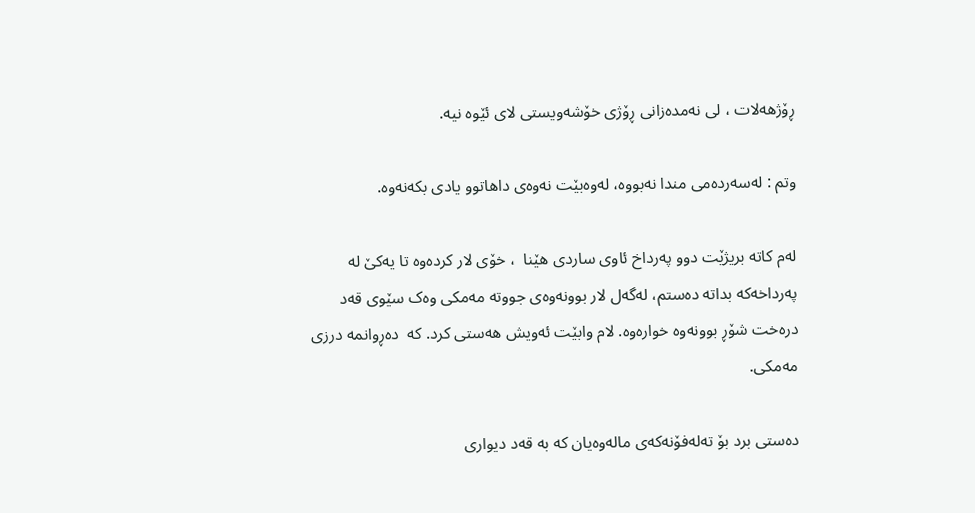ڕۆژهەلات ، لی نەمدەزانی ڕۆژی خۆشەویستی لای ئێوە نیە.

وتم : لەسەردەمی مندا نەبووە، لەوەبێت نەوەی داهاتوو یادی بکەنەوە.

لەم کاتە بریژێت دوو پەرداخ ئاوی ساردی هێنا  ، خۆی لار کردەوە تا یەکێ لە پەرداخەکە بداتە دەستم، لەگەل لار بوونەوەی جووتە مەمکی وەک سێوی قەد درەخت شۆڕ بوونەوە خوارەوە. لام وابێت ئەویش هەستی کرد. کە  دەڕوانمە درزی مەمکی.

دەستی برد بۆ تەلەفۆنەکەی مالەوەیان کە بە قەد دیواری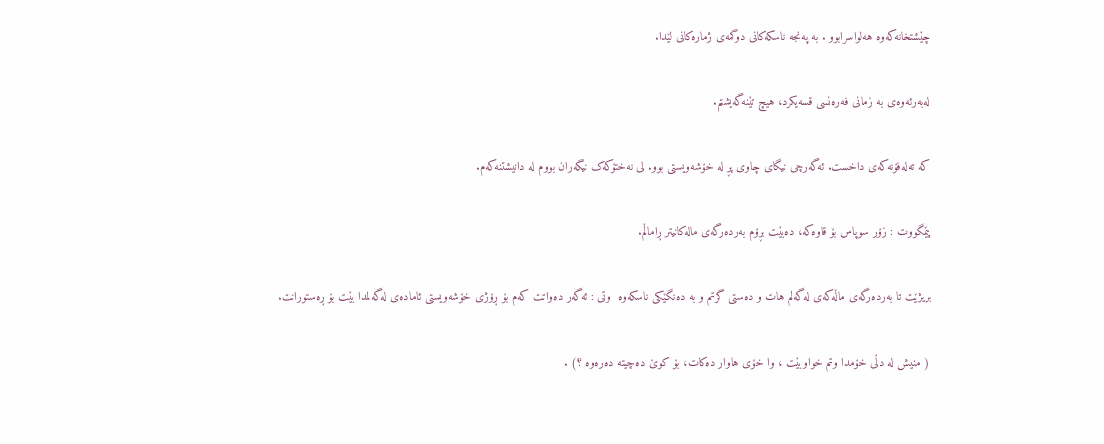چێشتخانەکەوە هەلواسرابوو . بە پەنجە ناسکەکانی دوگمەی ژمارەکانی لێدا.

لەبەرئەوەی بە زمانی فەرەنسی قسەیکرد، هیچ تێنەگەیشتم.

کە تەلەفۆنەکەی داخست. ئەگەرچی نیگای چاوی پڕ لە خۆشەویستی بوو. لی نەختۆکەک نیگەران بووم لە دانیشتنەکەم.

پێمگووت : زۆر سوپاس بۆ قاوەکە، دەبێت بڕۆم بەردەرگەی مالەکانیتر ڕاماڵم.

بریژێت تا بەردەرگەی ماڵەکەی لەگەلم هات و دەستی گرتم و بە دەنگێکی ناسکەوە  وتی : ئەگەر دەواتت کەم بۆ ڕۆژی خۆشەویستی ئامادەی لەگەلمدا بێت بۆ ڕەستورانت.

( منیش لە دڵی خۆمدا وتم خواوبێت ، وا خۆی هاوار دەکات، بۆ کوێ دەچیتە دەرەوە ؟) .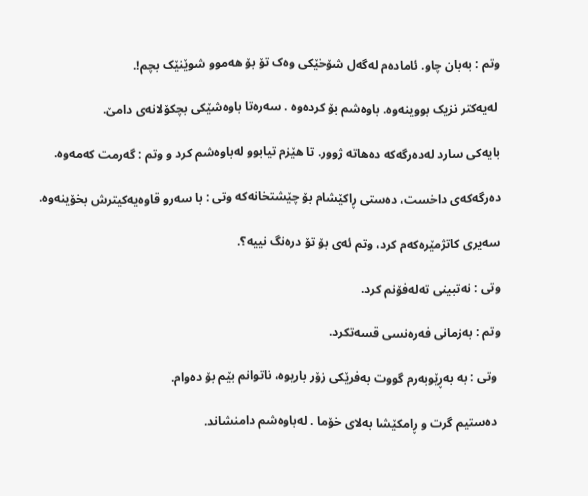وتم : بەبان چاو. ئامادەم لەگەل شۆخێکی وەک تۆ بۆ هەموو شوێنێک بچم!.

 لەیەکتر نزیک بووینەوە. باوەشم بۆ کردەوە . سەرەتا باوەشێکی بچکۆلانەی دامێ.

بایەکی سارد لەدەرگەکە دەهاتە ژوور. تا هێزم تیابوو لەباوەشم کرد و وتم : گەرمت کەمەوە.

دەرگەکەی داخست، دەستی ڕاکێشام بۆ چێشتخانەکە وتی : با سەرو قاوەیەکیترش بخۆینەوە.

سەیری کاتژمێرەکەم کرد، وتم ئەی بۆ تۆ درەنگ نییە؟.

وتی : نەتبینی تەلەفۆنم کرد.

وتم : بەزمانی فەرەنسی قسەتکرد.

 وتی : بە بەڕێوبەرم گووت بەفرێکی زۆر باریوە، ناتوانم بێم بۆ دەوام.

 دەستیم گرت و ڕامکێشا بەلای خۆما . لەباوەشم دامنشاند.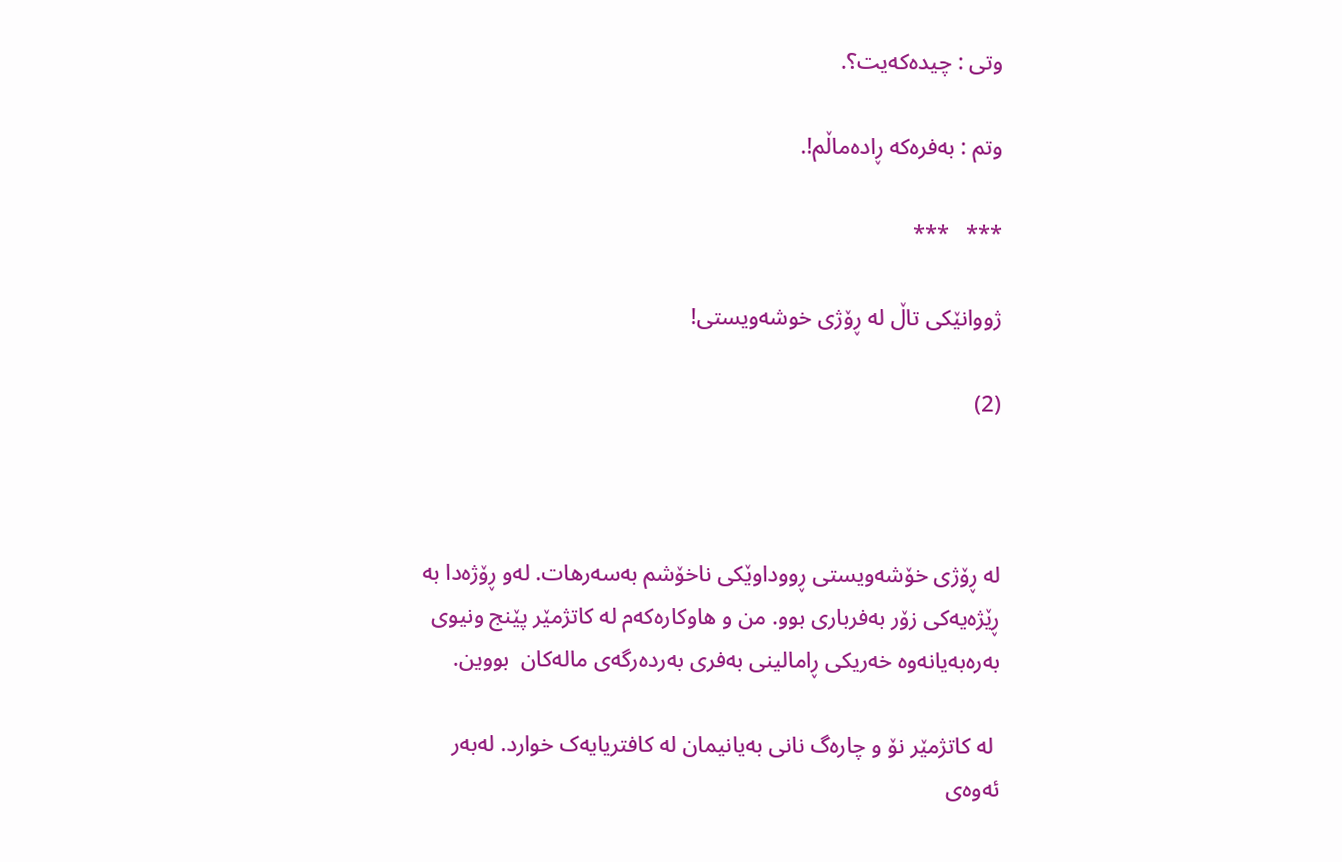وتی : چیدەکەیت؟.

وتم : بەفرەکە ڕادەماڵم!.

***   ***

ژووانێکی تاڵ لە ڕۆژی خوشەویستی!

(2)



لە ڕۆژی خۆشەویستی ڕووداوێکی ناخۆشم بەسەرهات. لەو ڕۆژەدا بە ڕێژەیەکی زۆر بەفرباری بوو. من و هاوکارەکەم لە کاتژمێر پێنج ونیوی بەرەبەیانەوە خەریکی ڕامالینی بەفری بەردەرگەی مالەکان  بووین.

 لە کاتژمێر نۆ و چارەگ نانی بەیانیمان لە کافتریایەک خوارد. لەبەر ئەوەی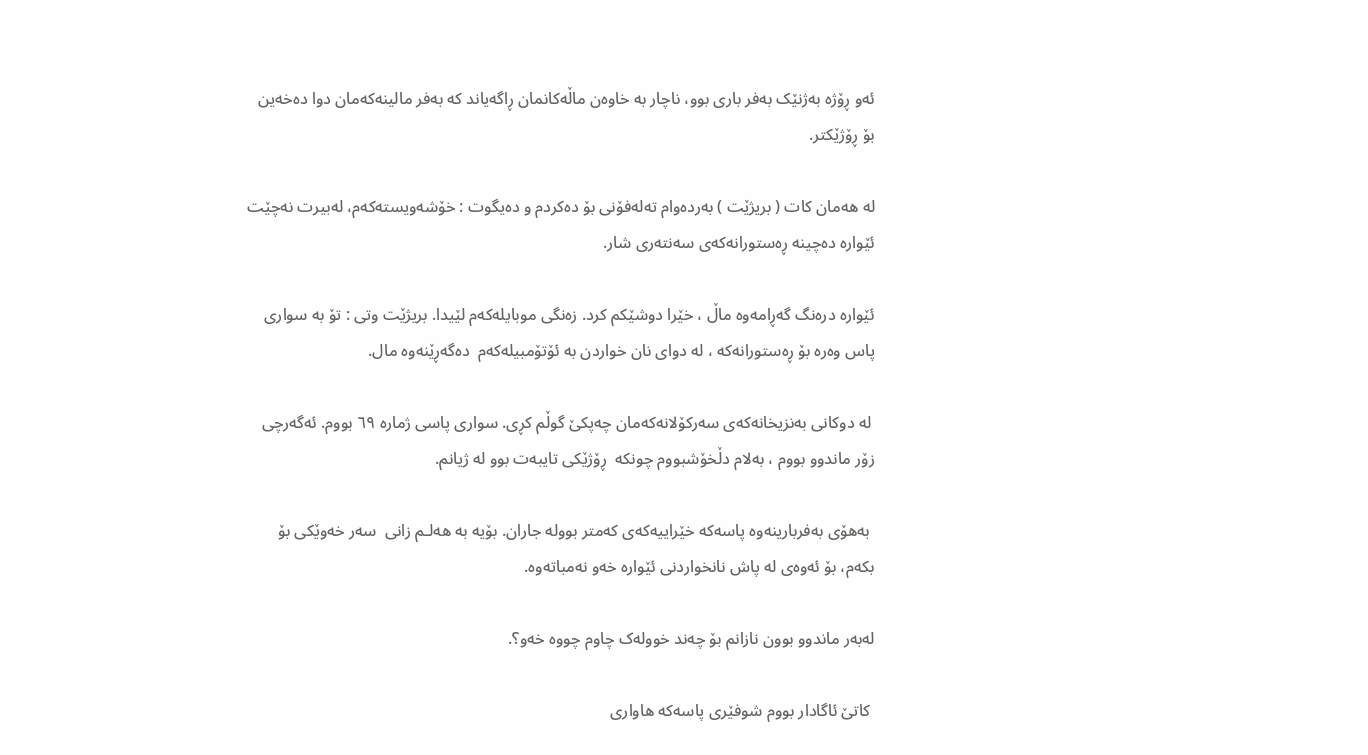ئەو ڕۆژە بەژنێک بەفر باری بوو، ناچار بە خاوەن ماڵەکانمان ڕاگەیاند کە بەفر مالینەکەمان دوا دەخەین بۆ ڕۆژێکتر.

لە هەمان کات ( بریژێت ) بەردەوام تەلەفۆنی بۆ دەکردم و دەیگوت : خۆشەویستەکەم، لەبیرت نەچێت ئێوارە دەچینە ڕەستورانەکەی سەنتەری شار.

ئێوارە درەنگ گەڕامەوە ماڵ ، خێرا دوشێکم کرد. زەنگی موبایلەکەم لێیدا. بریژێت وتی : تۆ بە سواری پاس وەرە بۆ ڕەستورانەکە ، لە دوای نان خواردن بە ئۆتۆمبیلەکەم  دەگەڕێنەوە مال.

 لە دوکانی بەنزیخانەکەی سەرکۆلانەکەمان چەپکێ گوڵم کڕی. سواری پاسی ژمارە ٦٩ بووم. ئەگەرچی زۆر ماندوو بووم ، بەلام دڵخۆشبووم چونکە  ڕۆژێکی تایبەت بوو لە ژیانم.

 بەهۆی بەفربارینەوە پاسەکە خێراییەکەی کەمتر بوولە جاران. بۆیە بە هەلـم زانی  سەر خەوێکی بۆ بکەم، بۆ ئەوەی لە پاش نانخواردنی ئێوارە خەو نەمباتەوە.

لەبەر ماندوو بوون نازانم بۆ چەند خوولەک چاوم چووە خەو؟.

 کاتێ ئاگادار بووم شوفێری پاسەکە هاواری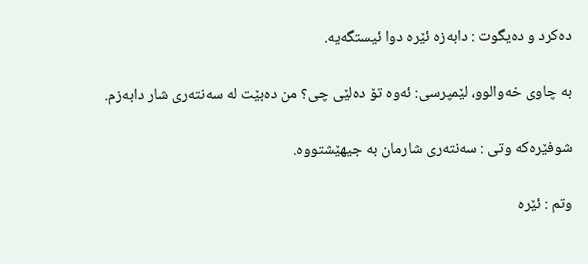دەکرد و دەیگوت : دابەزە ئێرە دوا ئیستگەیە.

بە چاوی خەوالوو، لێمپرسی: ئەوە تۆ دەلێی چی؟ من دەبێت لە سەنتەری شار دابەزم.

شوفێرەکە وتی : سەنتەری شارمان بە جیهێشتووە.

وتم : ئێرە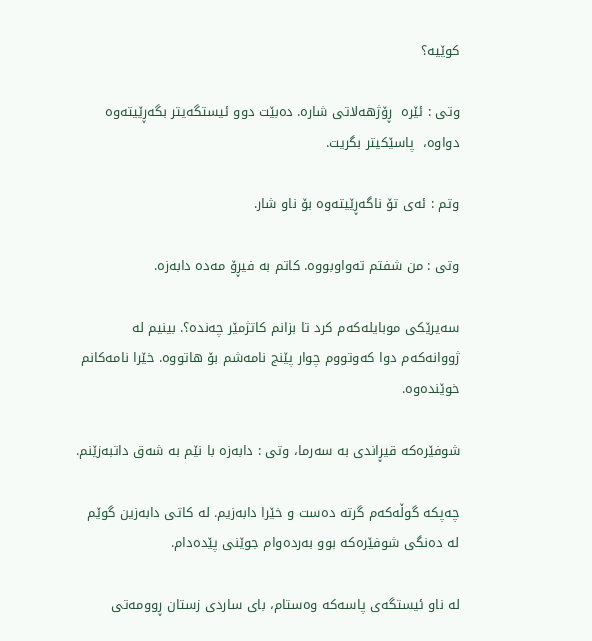کوێیە؟

وتی : ئێرە  ڕۆژهەلاتی شارە. دەبێت دوو ئیستگەیتر بگەڕێیتەوە دواوە،  پاسێکیتر بگریت.

وتم : ئەی تۆ ناگەڕێیتەوە بۆ ناو شار.

وتی : من شفتم تەواوبووە. کاتم بە فیڕۆ مەدە دابەزە.

سەیرێکی موبایلەکەم کرد تا بزانم کاتژمێر چەندە؟. بینیم لە ژووانەکەم دوا کەوتووم چوار پێنج نامەشم بۆ هاتووە. خێرا نامەکانم خوێندەوە.

شوفێرەکە قیڕاندی بە سەرما، وتی : دابەزە با نێم بە شەق داتبەزێنم.

چەپکە گوڵەکەم گرتە دەست و خێرا دابەزیم. لە کاتی دابەزین گوێم لە دەنگی شوفێرەکە بوو بەردەوام جوێنی پێدەدام.

لە ناو ئیستگەی پاسەکە وەستام، بای ساردی زستان ڕوومەتی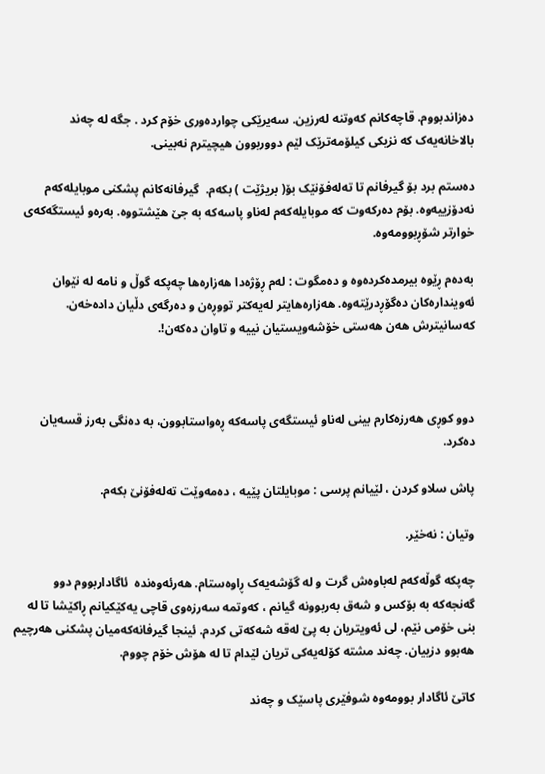دەزاندبووم. قاچەکانم کەوتنە لەرزین. سەیرێکی چواردەوری خۆم کرد . جگە لە چەند بالاخانەیەک کە نزیکی کیلۆمەترێک لێم دووربوون هیچیترم نەبینی.

دەستم برد بۆ گیرفانم تا تەلەفۆنێک بۆ( بریژێت ) بکەم.  گیرفانەکانم پشکنی موبایلەکەم نەدۆزییەوە. بۆم دەرکەوت کە موبایلەکەم لەناو پاسەکە بە جێ هێشتووە. بەرەو ئیستگەکەی خوارتر شۆڕبوومەوە.

بەدەم ڕێوە بیرمدەکردەوە و دەمگوت : لەم ڕۆژەدا هەزارەها چەپکە گوڵ و نامە لە نێوان ئەویندارەکان دەگۆڕدرێتەوە. هەزارەهایتر لەیەکتر تووڕەن و دەرگەی دڵیان دادەخەن. کەسانیترش هەن هەستی خۆشەویستیان نییە و تاوان دەکەن!.



دوو کوڕی هەرزەکارم بینی لەناو ئیستگەی پاسەکە ڕەواستابوون، بە دەنگی بەرز قسەیان دەکرد.

پاش سلاو کردن ، لێیانم پرسی : موبایلتان پێیە ، دەمەوێت تەلەفۆنێ بکەم.

وتیان : نەخێر.

چەپکە گوڵەکەم لەباوەش گرت و لە گۆشەیەک ڕاوەستام. هەرئەوەندە  ئاگاداربووم دوو گەنجەکە بە بۆکس و شەق بەربوونە گیانم ، کەوتمە سەرزەوی قاچی یەکێکیانم ڕاکێشا تا لە بنی خۆمی نێم، لی ئەویتریان بە پێ لەقە شەکەتی کردم. ئینجا گیرفانەکەمیان پشکنی هەرچیم هەبوو دزییان. چەند مشتە کۆلەیەکی تریان لێدام تا لە هۆش خۆم چووم.

کاتێ ئاگادار بوومەوە شوفێری پاسێک و چەند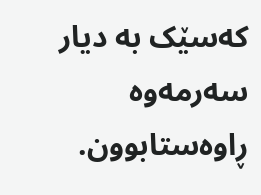کەسێک بە دیار سەرمەوە ڕاوەستابوون.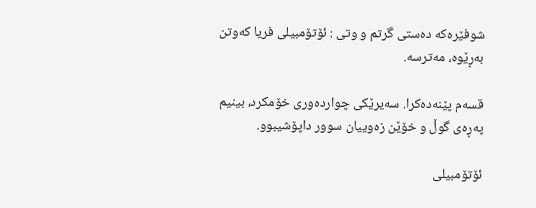شوفێرەکە دەستی گرتم و وتی : ئۆتۆمبیلی فریا کەوتن بەڕێوە، مەترسە.

قسەم پێنەدەکرا. سەیرێکی چواردەوری خۆمکرد، بینیم  پەڕەی گوڵ و خۆێن زەوییان سوور داپۆشیبوو.

ئۆتۆمبیلی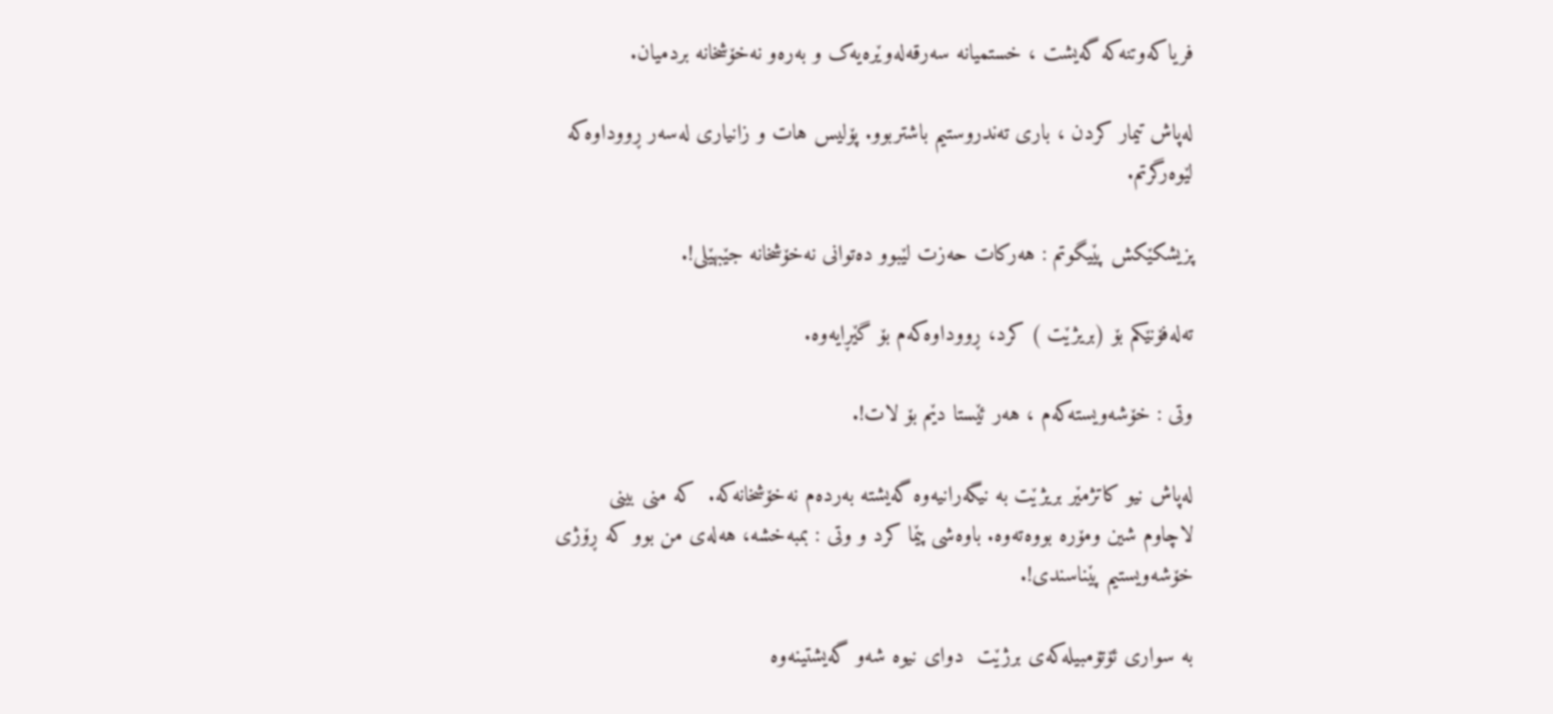فریاکەوتنەکە گەیشت ، خستمیانە سەرقەلەوێرەیەک و بەرەو نەخۆشخانە بردمیان.

لەپاش تیمار کردن ، باری تەندروستیم باشتربوو. پۆلیس هات و زانیاری لەسەر ڕووداوەکە لێوەرگرتم.

پزیشکێکش پێیگوتم : هەرکات حەزت لێبوو دەتوانی نەخۆشخانە جێبهێلی!.

تەلەفۆنێکم بۆ (بریژێت ) کرد، ڕووداوەکەم بۆ گێڕایەوە.

وتی : خۆشەویستەکەم ، هەر ئێستا دێم بۆ لات!.

لەپاش نیو کاتژمێر بریژێت بە نیگەرانیەوە گەیشتە بەردەم نەخۆشخانەکە.  کە منی بینی لاچاوم شین ومۆرە بووەتەوە. باوەشی پێما کرد و وتی : بمبەخشە، هەلەی من بوو کە ڕۆژی خۆشەویستیم پێناسندی!.

بە سواری ئۆتۆمبیلەکەی برژێت  دوای نیوە شەو گەیشتینەوە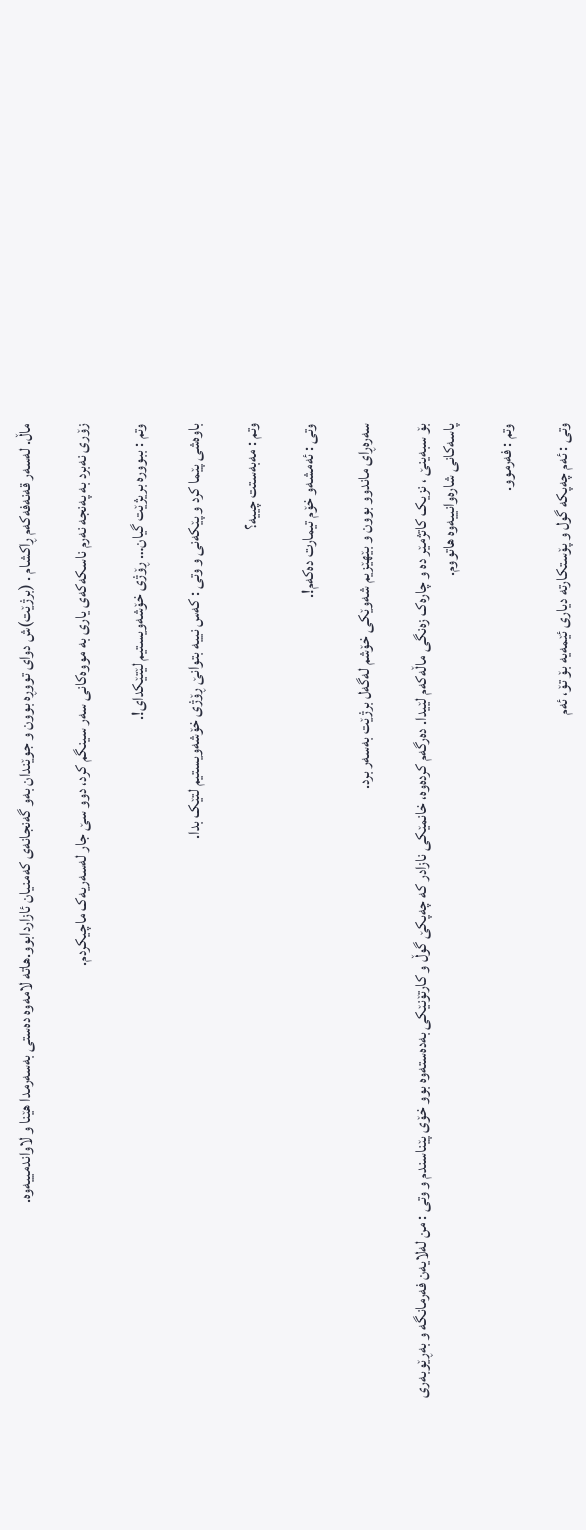ماڵ. لەسەر قەنەفەکەم ڕاکشام . (برژێت)ش دوای تووڕە بوون و جوێندان بەو گەنجانەی کەمنیان ئازاردابوو.هاتە لامەوە دەستی بەسەرمدا هێنا و لاواندمییەوە.

زۆری نەبرد بە پەنجە نەرم ناسکەکەی یاری بە مووەکانی سەر سینگم کرد، دوو سێ جار لەسەریەک ماچیکردم.

وتم : ببوورە بریژێت گیان… ڕۆژی خۆشەویستیم لێتێکدای!.

باوەشی پێما کرد و پێکەنی و وتی : کەس نییە بتوانێ ڕۆژی خۆشەویستیم لتێک بدا.

وتم : مەبەستت چییە؟

وتی : ئەمشەو خۆم تیمارت دەکەم!.

سەرەڕای ماندوو بوون و بێهێزیم شەوێکی خۆشم لەگەل برژێت بەسەر برد.

بۆ سبەینێ ، نزیک کاتژمێر دە و چارەک زەنگی ماڵەکەم لێیدا. دەرگەم کردەوە، خانمێکی نازادر کە چەپکێ گوڵ و کارتۆنێکی بەدەستەوە بوو خۆی پێناسندم و وتی : من لەلایەن فەرمانگە و بەڕێوبەری پاسەکانی شارەوانییەوە هاتووم.

وتم : فەرموو.

وتی : ئەم چەپکە گول و پۆستکارتە دیاری ئێمەیە بۆ تۆ، ئەم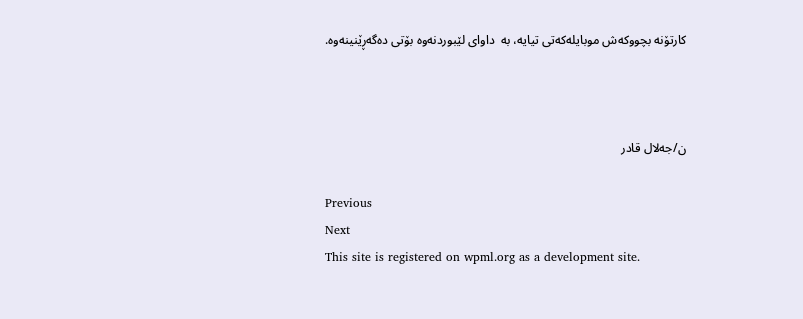کارتۆنە بچووکەش موبایلەکەتی تیایە، بە  داوای لێبوردنەوە بۆتی دەگەڕێنینەوە.



ن/جەلال قادر

Previous
Next
This site is registered on wpml.org as a development site.